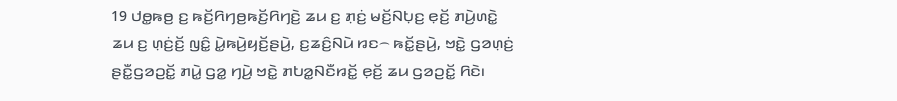19 ꤓꤥ꤭ꤒꤥ꤬ ꤢ꤬ ꤒꤢꤩ꤬ꤖꤚꤥ꤬ꤒꤢꤩ꤬ꤖꤚꤢꤧ꤬ ꤘꤣ ꤢ꤬ ꤊ꤫ꤢꤦ꤬ ꤗꤢꤩ꤬ꤡꤝ꤫ꤢ꤬ ꤕ꤫ꤢꤩ꤬ ꤊꤣꤧ꤬ꤛꤢꤧ꤭ ꤘꤣ ꤢ꤬ ꤛ꤫ꤢꤦ꤬ꤢꤩ꤬ ꤜꤢꤨ꤭ ꤣꤧ꤭ꤒꤣꤧ꤬ꤟꤢꤩ꤬ꤔꤣꤧ꤬, ꤢ꤬ꤘꤢꤨ꤬ꤡꤣꤧ ꤙꤢ꤮ ꤒꤢꤩ꤭ꤔꤣꤧ꤬, ꤠꤢꤧ꤭ ꤞꤤꤛ꤫ꤢꤦ꤬ ꤔꤢꤪ꤭ꤞꤤꤑꤢꤩ꤭ ꤊꤣꤧ꤭ ꤞꤤ꤭ ꤚꤣꤧ꤬ ꤠꤢꤧ꤭ ꤊꤝꤤ꤭ꤡꤢꤪꤙꤢꤩ꤭ ꤕ꤫ꤢꤩ꤬ ꤘꤣ ꤞꤤꤑꤢꤩ꤭ ꤖꤢꤧ꤯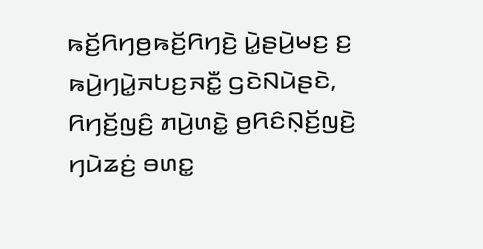ꤒꤢꤩ꤬ꤖꤚꤥ꤬ꤒꤢꤩ꤬ꤖꤚꤢꤧ꤬ ꤣꤧ꤭ꤔꤣꤧ꤬ꤗꤢ꤬ ꤢ꤬ ꤒꤣꤧ꤬ꤚꤣꤧ꤭ꤏꤝꤢ꤬ꤏꤢꤪ꤭ ꤞꤢꤧꤡꤣꤧꤔꤢꤧ,
ꤖꤚꤢꤩ꤬ꤜꤢꤨ꤬ ꤊꤣꤧ꤬ꤛꤢꤧ꤭ ꤥ꤬ꤖꤢꤨꤡ꤫ꤢꤩ꤬ꤜꤢꤧ꤬ ꤚꤣꤧꤘꤢꤦ꤬ ꤋꤛꤢ꤭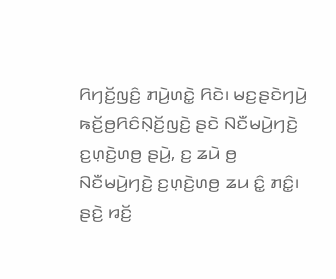ꤖꤚꤢꤩ꤬ꤜꤢꤨ꤬ ꤊꤣꤧ꤬ꤛꤢꤧ꤭ ꤖꤢꤧ꤯ ꤗꤢ꤬ꤔꤢꤧꤚꤣꤧ꤬ ꤒꤢꤩ꤬ꤥ꤬ꤖꤢꤨꤡ꤫ꤢꤩ꤬ꤜꤢꤧ꤬ ꤔꤢꤧ ꤡꤢꤪꤗꤣꤧ꤬ꤚꤢꤧ꤬ ꤢ꤬ꤛ꤫ꤢꤧ꤬ꤛꤥ꤬ ꤔꤣꤧ꤬, ꤢ꤬ ꤘꤣꤧ ꤥ꤬ ꤡꤢꤪꤗꤣꤧ꤬ꤚꤢꤧ꤬ ꤢ꤬ꤛ꤫ꤢꤧ꤬ꤛꤥ꤬ ꤘꤣ ꤢꤨ꤭ ꤊꤢꤨ꤭꤯
ꤔꤢꤧ꤬ ꤙꤢꤩ꤬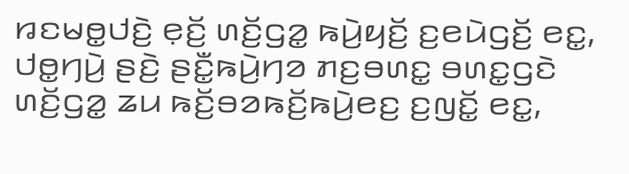ꤙꤢꤗꤥ꤭ꤓꤢꤧ꤬ ꤕ꤫ꤢꤩ꤬ ꤛꤢꤩ꤬ꤞꤤ꤭ ꤒꤣꤧ꤬ꤟꤢꤩ꤬ ꤢ꤬ꤕꤣꤧꤞꤢꤩ꤬ ꤕꤢ꤭, ꤓꤥ꤭ꤚꤣꤧ꤬ ꤔꤢꤧ꤬ ꤔꤢꤪ꤭ꤒꤣꤧ꤬ꤚꤤ ꤊꤢ꤬ꤋꤛꤢ꤭ ꤋꤛꤢ꤭ꤞꤢꤧ ꤛꤢꤩ꤬ꤞꤤ꤭ ꤘꤣ ꤒꤢꤩ꤬ꤋꤤꤒꤢꤩ꤬ꤒꤣꤧ꤬ꤕꤢ꤬ ꤢ꤬ꤜꤢꤩ꤭ ꤕꤢ꤭,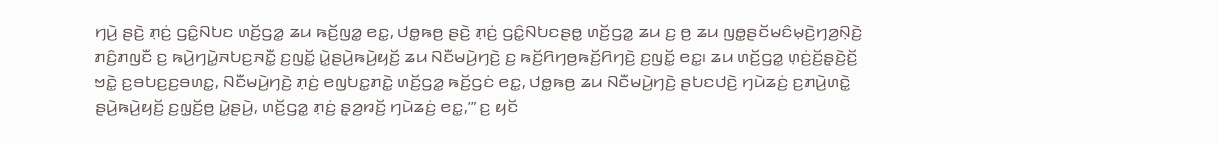ꤚꤣꤧ꤬ ꤔꤢꤧ꤬ ꤊ꤫ꤢꤦ꤬ ꤞꤢꤨ꤭ꤡꤝꤢ ꤛꤢꤩ꤬ꤞꤤ꤭ ꤘꤣ ꤒꤢꤩ꤬ꤜꤤ꤭ ꤕꤢ꤭, ꤓꤥ꤭ꤒꤥ꤬ ꤔꤢꤧ꤬ ꤊ꤫ꤢꤦ꤬ ꤞꤢꤨ꤭ꤡꤝꤢꤔꤥ꤭ ꤛꤢꤩ꤬ꤞꤤ꤭ ꤘꤣ ꤢ꤬ ꤥ꤬ ꤘꤣ ꤜꤥ꤭ꤔꤢꤩꤗꤢꤨꤗ꤫ꤢꤧ꤬ꤚꤤ꤬ꤡ꤫ꤢꤧ꤬ ꤊꤢꤨ꤬ꤊꤜꤢꤪ ꤢ꤬ ꤒꤣꤧ꤬ꤚꤣꤧ꤭ꤏꤝꤢ꤬ꤏꤢꤪ꤭ ꤢ꤬ꤜꤢꤩ꤭ ꤣꤧ꤭ꤔꤣꤧ꤬ꤒꤣꤧ꤬ꤟꤢꤩ꤬ ꤘꤣ ꤡꤢꤪꤗꤣꤧ꤬ꤚꤢꤧ꤬ ꤢ꤬ ꤒꤢꤩ꤬ꤖꤚꤥ꤬ꤒꤢꤩ꤬ꤖꤚꤢꤧ꤬ ꤢ꤬ꤜꤢꤩ꤭ ꤕꤢ꤭꤯ ꤘꤣ ꤛꤢꤩ꤬ꤞꤤ꤭ ꤛ꤫ꤢꤦ꤬ꤢꤩ꤬ꤔ꤫ꤢꤧ꤬ꤢꤩ꤬ ꤠꤢꤧ꤭ ꤢ꤬ꤋꤝꤢ꤬ꤢ꤬ꤋꤛꤢ꤭, ꤡꤢꤪꤗꤣꤧ꤬ꤚꤢꤧ꤬ ꤊ꤫ꤢꤦ꤬ ꤕꤜꤝꤢ꤭ꤊꤢꤧ꤭ ꤛꤢꤩ꤬ꤞꤤ꤭ ꤒꤢꤩ꤬ꤞꤢꤦ ꤕꤢ꤭, ꤓꤥ꤭ꤒꤥ꤬ ꤘꤣ ꤡꤢꤪꤗꤣꤧ꤬ꤚꤢꤧ꤬ ꤔꤝꤢꤓꤢꤧ꤬ ꤚꤣꤧꤘꤢꤦ꤬ ꤢ꤬ꤊꤣꤧ꤬ꤛꤢꤧ꤭ ꤔꤣꤧ꤬ꤒꤣꤧ꤬ꤟꤢꤩ꤬ ꤢ꤬ꤜ꤫ꤢꤩ꤬ꤥ꤬ ꤣꤧ꤭ꤔꤣꤧ꤬, ꤛꤢꤩ꤬ꤞꤤ꤭ ꤊ꤫ꤢꤦ꤬ ꤔ꤫ꤤ꤬ꤙꤢꤩ꤬ ꤚꤣꤧꤘꤢꤦ꤬ ꤕꤢ꤭,’” ꤢ꤬ ꤟꤢꤩ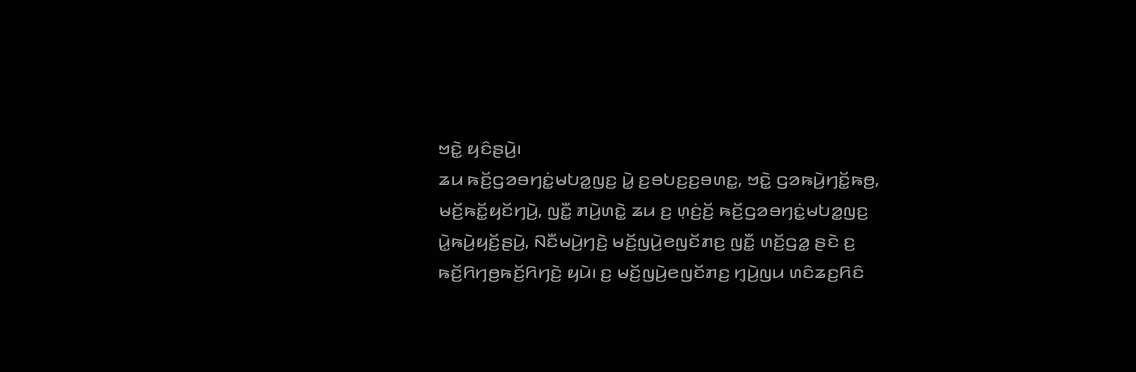ꤠꤢꤧ꤭ ꤟꤢꤨꤔꤣꤧ꤬꤯
ꤘꤣ ꤒꤢꤩ꤬ꤞꤤꤋꤚꤢꤦ꤭ꤗꤝꤤ꤭ꤜꤢ꤬ ꤣꤧ꤭ ꤢ꤬ꤋꤝꤢ꤬ꤢ꤬ꤋꤛꤢ꤭, ꤠꤢꤧ꤭ ꤞꤤꤒꤣꤧ꤬ꤚꤢꤩ꤭ꤒꤥ꤬, ꤗꤢꤩ꤬ꤒꤢꤩ꤭ꤟꤢꤩꤚꤣꤧ꤬, ꤜꤢꤪ꤭ ꤊꤣꤧ꤬ꤛꤢꤧ꤭ ꤘꤣ ꤢ꤬ ꤛ꤫ꤢꤦ꤬ꤢꤩ꤬ ꤒꤢꤩ꤬ꤞꤤꤋꤚꤢꤦ꤭ꤗꤝꤤ꤭ꤜꤢ꤬ ꤣꤧ꤭ꤒꤣꤧ꤬ꤟꤢꤩ꤬ꤔꤣꤧ꤬, ꤡꤢꤪꤗꤣꤧ꤬ꤚꤢꤧ꤬ ꤗꤢꤩ꤬ꤜꤣꤧ꤬ꤕꤜꤢꤩꤊꤢ꤬ ꤜꤢꤪ꤭ ꤛꤢꤩ꤬ꤞꤤ꤭ ꤔꤢꤧ ꤢ꤬ ꤒꤢꤩ꤬ꤖꤚꤥ꤬ꤒꤢꤩ꤬ꤖꤚꤢꤧ꤬ ꤟꤣꤧ꤯ ꤢ꤬ ꤗꤢꤩ꤬ꤜꤣꤧ꤬ꤕꤜꤢꤩꤊꤢ꤬ ꤚ꤫ꤣꤧ꤬ꤜꤣ ꤛꤢꤨꤘꤢ꤬ꤖꤢꤨ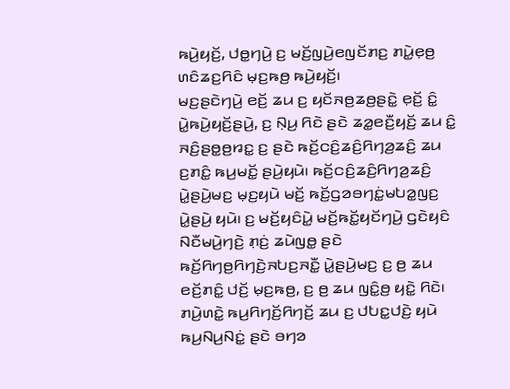ꤒꤣꤧ꤬ꤟꤢꤩ꤬, ꤓꤥ꤭ꤚꤣꤧ꤬ ꤢ꤬ ꤗꤢꤩ꤬ꤜꤣꤧ꤬ꤕꤜꤢꤩꤊꤢ꤬ ꤊꤣꤧ꤭ꤕ꤫ꤥ꤬ ꤛꤢꤨꤘꤢ꤬ꤖꤢꤨ ꤗ꤫ꤢ꤬ꤒꤥ꤬ ꤒꤣꤧ꤬ꤟꤢꤩ꤬꤯
ꤗꤢ꤬ꤔꤢꤧꤚꤣꤧ꤬ ꤕꤢꤩ꤬ ꤘꤣ ꤢ꤬ ꤟꤢꤩꤏꤥ꤬ꤘꤥ꤬ꤔꤢꤧ꤭ ꤕ꤫ꤢꤩ꤬ ꤢꤨ꤭ ꤣꤧ꤭ꤒꤣꤧ꤬ꤟꤢꤩ꤬ꤔꤣꤧ꤬, ꤢ꤬ ꤡ꤫ꤣ꤬ ꤖꤢꤧ ꤔꤢꤧ ꤘꤤ꤭ꤕꤢꤪ꤬ꤟꤢꤩ꤬ ꤘꤣ ꤢꤨ꤭ ꤏꤢꤨ꤬ꤔꤥ꤭ꤥ꤬ꤙꤢ꤭ ꤢ꤬ ꤔꤢꤧ ꤒꤢꤩ꤬ꤍꤢꤨ꤬ꤘꤢꤨ꤬ꤖꤚꤤ꤬ꤘꤢꤨ꤬ ꤘꤣ ꤢ꤬ꤊꤢꤨ꤭ ꤒꤣ꤬ꤗꤢꤩ꤭ ꤔꤣꤧ꤬ꤟꤣꤧ꤯ ꤒꤢꤩ꤬ꤍꤢꤨ꤬ꤘꤢꤨ꤬ꤖꤚꤤ꤬ꤘꤢꤨ꤬ ꤣꤧ꤭ꤔꤣꤧ꤬ꤗꤢ꤬ ꤗ꤫ꤢ꤬ꤟꤣꤧ ꤗꤢꤩ꤬ ꤒꤢꤩ꤬ꤞꤤꤋꤚꤢꤦ꤭ꤗꤝꤤ꤭ꤜꤢ꤬ ꤣꤧ꤭ꤔꤣꤧ꤬ ꤟꤣꤧ꤯ ꤢ꤬ ꤗꤢꤩ꤬ꤟꤢꤨꤣꤧ꤭ ꤗꤢꤩ꤬ꤒꤢꤩ꤭ꤟꤢꤩꤚꤣꤧ꤬ ꤞꤢꤧꤟꤢꤨ ꤡꤢꤪꤗꤣꤧ꤬ꤚꤢꤧ꤬ ꤊ꤫ꤢꤦ꤬ ꤘꤣꤧꤜꤥ꤭ ꤔꤢꤧ ꤒꤢꤩ꤬ꤖꤚꤥ꤬ꤖꤚꤢꤧ꤬ꤏꤝꤢ꤬ꤏꤢꤪ꤭ ꤣꤧ꤭ꤔꤣꤧ꤬ꤗꤢ꤬ ꤢ꤬ ꤥ꤬ ꤘꤣ ꤕꤢꤩ꤬ꤊꤢꤨ꤭ ꤓꤢꤩ꤬ ꤗ꤫ꤢ꤬ꤒꤥ꤬, ꤢ꤬ ꤥ꤬ ꤘꤣ ꤜꤢꤨ꤭ꤥ꤬ ꤟꤢꤧ꤭ ꤖꤢꤧ꤯
ꤊꤣꤧ꤬ꤛꤢꤧ꤭ ꤒꤣ꤬ꤖꤚꤢꤩ꤬ꤖꤚꤢꤩ꤬ ꤘꤣ ꤢ꤬ ꤓꤝꤢ꤭ꤓꤢꤧ꤬ ꤟꤣꤧ ꤒꤣ꤬ꤡꤣ꤬ꤡꤢꤦ꤭ ꤔꤢꤧ ꤋꤚꤤ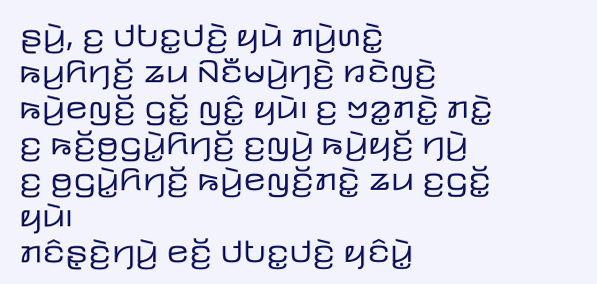ꤔꤣꤧ꤬, ꤢ꤬ ꤓꤝꤢ꤭ꤓꤢꤧ꤬ ꤟꤣꤧ ꤊꤣꤧ꤬ꤛꤢꤧ꤭ ꤒꤣ꤬ꤖꤚꤢꤩ꤬ ꤘꤣ ꤡꤢꤪꤗꤣꤧ꤬ꤚꤢꤧ꤬ ꤙꤢꤧꤜꤢꤧ꤬ ꤒꤣꤧ꤬ꤕꤜꤢꤩ꤬ ꤞꤢꤩ꤭ ꤜꤢꤨ꤭ ꤟꤣꤧ꤯ ꤢ꤬ ꤠꤤ꤭ꤊꤢꤧ꤭ ꤊꤢꤧ꤭ ꤢ꤬ ꤒꤢꤩ꤬ꤥ꤬ꤞꤣꤧ꤭ꤖꤚꤢꤩ꤬ ꤢ꤬ꤜꤣꤧ꤬ ꤒꤣꤧ꤬ꤟꤢꤩ꤬ ꤚꤣꤧ꤬ ꤢ꤬ ꤥ꤬ꤞꤣꤧ꤭ꤖꤚꤢꤩ꤬ ꤒꤣꤧ꤬ꤕꤜꤢꤩ꤬ꤊꤢꤧ꤭ ꤘꤣ ꤢ꤬ꤞꤢꤩ꤭ ꤟꤣꤧ꤯
ꤊꤢꤨꤔ꤫ꤢꤧ꤬ꤚꤣꤧ꤬ ꤕꤢꤩ꤬ ꤓꤝꤢ꤭ꤓꤢꤧ꤬ ꤟꤢꤨꤣꤧ꤭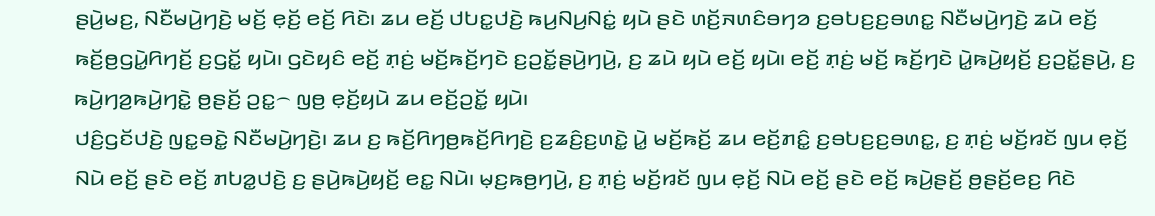ꤔꤣꤧ꤬ꤗꤢ꤬, ꤡꤢꤪꤗꤣꤧ꤬ꤚꤢꤧ꤬ ꤗꤢꤩ꤬ ꤕ꤫ꤢꤩ꤬ ꤕꤢꤩ꤬ ꤖꤢꤧ꤯ ꤘꤣ ꤕꤢꤩ꤬ ꤓꤝꤢ꤭ꤓꤢꤧ꤬ ꤒꤣ꤬ꤡꤣ꤬ꤡꤢꤦ꤭ ꤟꤣꤧ ꤔꤢꤧ ꤛꤢꤩ꤬ꤏꤛꤢꤨꤋꤚꤤ ꤢ꤬ꤋꤝꤢ꤬ꤢ꤬ꤋꤛꤢ꤭ ꤡꤢꤪꤗꤣꤧ꤬ꤚꤢꤧ꤬ ꤘꤣꤧ ꤕꤢꤩ꤬ ꤒꤢꤩ꤬ꤥ꤬ꤞꤣꤧ꤭ꤖꤚꤢꤩ꤬ ꤢ꤬ꤞꤢꤩ꤭ ꤟꤣꤧ꤯ ꤞꤢꤧꤟꤢꤨ ꤕꤢꤩ꤬ ꤊ꤫ꤢꤦ꤬ ꤗꤢꤩ꤬ꤒꤢꤩ꤬ꤚꤢꤧ ꤢ꤬ꤑꤢꤩ꤭ꤔꤣꤧ꤬ꤚꤣꤧ꤬, ꤢ꤬ ꤘꤣꤧ ꤟꤣꤧ ꤕꤢꤩ꤬ ꤟꤣꤧ꤯ ꤕꤢꤩ꤬ ꤊ꤫ꤢꤦ꤬ ꤗꤢꤩ꤬ ꤒꤢꤩ꤬ꤚꤢꤧ ꤣꤧ꤭ꤒꤣꤧ꤬ꤟꤢꤩ꤬ ꤢ꤬ꤑꤢꤩ꤭ꤔꤣꤧ꤬, ꤢ꤬ ꤒꤣꤧ꤬ꤚꤤ꤬ꤒꤣꤧ꤬ꤚꤢꤧ꤭ ꤥ꤬ꤔꤢꤩ꤬ ꤑꤢ꤭꤮ ꤜꤥ꤬ ꤕ꤫ꤢꤩ꤬ꤟꤣꤧ ꤘꤣ ꤕꤢꤩ꤬ꤑꤢꤩ꤭ ꤟꤣꤧ꤯
ꤓꤢꤨ꤬ꤞꤢꤩꤓꤢꤧ꤬ ꤜꤢ꤭ꤋꤢꤧ꤭ ꤡꤢꤪꤗꤣꤧ꤬ꤚꤢꤧ꤬꤯ ꤘꤣ ꤢ꤬ ꤒꤢꤩ꤬ꤖꤚꤥ꤬ꤒꤢꤩ꤬ꤖꤚꤢꤧ꤬ ꤢ꤬ꤘꤢꤨ꤬ꤢ꤬ꤛꤢꤧ꤭ ꤣꤧ꤭ ꤗꤢꤩ꤬ꤒꤢꤩ꤬ ꤘꤣ ꤕꤢꤩ꤬ꤊꤢꤨ꤭ ꤢ꤬ꤋꤝꤢ꤬ꤢ꤬ꤋꤛꤢ꤭, ꤢ꤬ ꤊ꤫ꤢꤦ꤬ ꤗꤢꤩ꤬ꤙꤢꤩ ꤜꤣ ꤕ꤫ꤢꤩ꤬ ꤡꤣꤧ ꤕꤢꤩ꤬ ꤔꤢꤧ ꤕꤢꤩ꤬ ꤊꤝꤤ꤭ꤓꤢꤧ꤬ ꤢ꤬ ꤔꤣꤧ꤬ꤒꤣꤧ꤬ꤟꤢꤩ꤬ ꤕꤢ꤭ ꤡꤣꤧ꤯ ꤗ꤫ꤢ꤬ꤒꤥ꤬ꤚꤣꤧ꤬, ꤢ꤬ ꤊ꤫ꤢꤦ꤬ ꤗꤢꤩ꤬ꤙꤢꤩ ꤜꤣ ꤕ꤫ꤢꤩ꤬ ꤡꤣꤧ ꤕꤢꤩ꤬ ꤔꤢꤧ ꤕꤢꤩ꤬ ꤒꤣꤧ꤬ꤔꤢꤩ꤬ ꤥ꤬ꤔꤢꤩ꤬ꤕꤢ꤬ ꤖꤢꤧ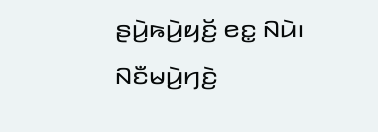ꤔꤣꤧ꤬ꤒꤣꤧ꤬ꤟꤢꤩ꤬ ꤕꤢ꤭ ꤡꤣꤧ꤯
ꤡꤢꤪꤗꤣꤧ꤬ꤚꤢꤧ꤬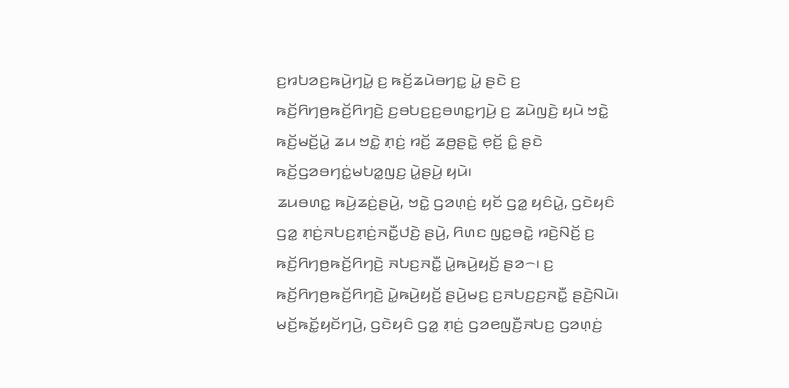ꤢ꤬ꤙꤝꤤꤢ꤬ꤒꤣꤧ꤬ꤚꤣꤧ꤭ ꤢ꤬ ꤒꤢꤩ꤬ꤘꤣꤧꤋꤚꤢ꤭ ꤣꤧ꤭ ꤔꤢꤧ ꤢ꤬ ꤒꤢꤩ꤬ꤖꤚꤥ꤬ꤒꤢꤩ꤬ꤖꤚꤢꤧ꤬ ꤢ꤬ꤋꤝꤢ꤬ꤢ꤬ꤋꤛꤢ꤭ꤚꤣꤧ꤬ ꤢ꤬ ꤘꤣꤧꤜꤢꤧ꤬ ꤟꤣꤧ ꤠꤢꤧ꤭ ꤒꤢꤩ꤬ꤗꤢꤩ꤬ꤣꤧ꤭ ꤘꤣ ꤠꤢꤧ꤭ ꤊ꤫ꤢꤦ꤬ ꤙꤢꤩ꤬ ꤘꤥ꤬ꤔꤢꤧ꤭ ꤕ꤫ꤢꤩ꤬ ꤢꤨ꤭ ꤔꤢꤧ ꤒꤢꤩ꤬ꤞꤤꤋꤚꤢꤦ꤭ꤗꤝꤤ꤭ꤜꤢ꤬ ꤣꤧ꤭ꤔꤣꤧ꤬ ꤟꤣꤧ꤯
ꤘꤣꤋꤛꤢ꤭ ꤒꤣꤧ꤬ꤘꤢꤦ꤬ꤔꤣꤧ꤬, ꤠꤢꤧ꤭ ꤞꤤꤛ꤫ꤢꤦ꤬ ꤟꤢꤩ ꤞꤤ꤭ ꤟꤢꤨꤣꤧ꤭, ꤞꤢꤧꤟꤢꤨ ꤞꤤ꤭ ꤊ꤫ꤢꤦ꤬ꤏꤝꤢ꤬ꤊ꤫ꤢꤦ꤬ꤏꤢꤪ꤭ꤓꤢꤧ꤬ ꤔꤣꤧ꤬, ꤖꤛꤢ ꤜꤢ꤭ꤋꤢꤧ꤭ ꤙꤢꤧ꤬ꤡꤢꤩ꤬ ꤢ꤬ ꤒꤢꤩ꤬ꤖꤚꤥ꤬ꤒꤢꤩ꤬ꤖꤚꤢꤧ꤬ ꤏꤝꤢ꤬ꤏꤢꤪ꤭ ꤣꤧ꤭ꤒꤣꤧ꤬ꤟꤢꤩ꤬ ꤔꤤ꤮꤯ ꤢ꤬ ꤒꤢꤩ꤬ꤖꤚꤥ꤬ꤒꤢꤩ꤬ꤖꤚꤢꤧ꤬ ꤣꤧ꤭ꤒꤣꤧ꤬ꤟꤢꤩ꤬ ꤔꤣꤧ꤬ꤗꤢ꤬ ꤢ꤬ꤏꤝꤢ꤬ꤢ꤬ꤏꤢꤪ꤭ ꤔꤢꤧ꤬ꤡꤣꤧ꤯
ꤗꤢꤩ꤬ꤒꤢꤩ꤭ꤟꤢꤩꤚꤣꤧ꤬, ꤞꤢꤧꤟꤢꤨ ꤞꤤ꤭ ꤊ꤫ꤢꤦ꤬ ꤞꤤꤕꤜꤢꤪ꤬ꤏꤝꤢ꤬ ꤞꤤꤛ꤫ꤢꤦ꤬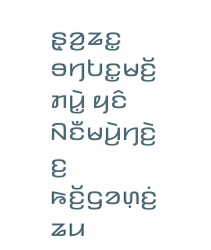ꤔ꤫ꤤ꤬ꤘꤢ꤭ ꤋꤚꤝꤢ꤭ꤗꤢꤩ꤬ ꤊꤣꤧ꤭ ꤟꤢꤨ ꤡꤢꤪꤗꤣꤧ꤬ꤚꤢꤧ꤬ ꤢ꤬ ꤒꤢꤩ꤬ꤞꤤꤛ꤫ꤢꤦ꤬ ꤘꤣ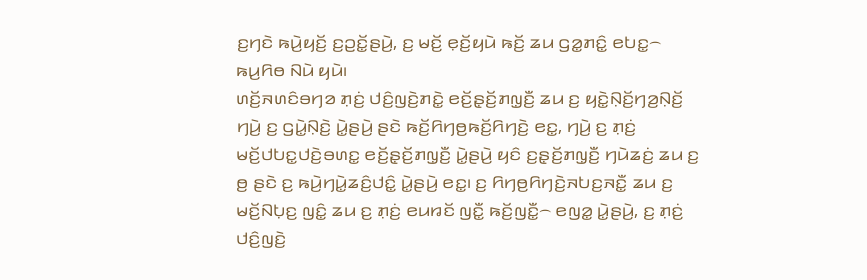ꤢ꤬ꤚꤢꤧ ꤒꤣꤧ꤬ꤟꤢꤩ꤬ ꤢ꤬ꤑꤢꤩ꤭ꤔꤣꤧ꤬, ꤢ꤬ ꤗꤢꤩ꤬ ꤕ꤫ꤢꤩ꤬ꤟꤣꤧ ꤒꤢꤩ꤬ ꤘꤣ ꤞꤤ꤭ꤊꤢꤨ꤭ ꤕꤝꤢ꤭꤮ ꤒꤣ꤬ꤖꤥ ꤡꤣꤧ ꤟꤣꤧ꤯
ꤛꤢꤩ꤬ꤏꤛꤢꤨꤋꤚꤤ ꤊ꤫ꤢꤦ꤬ ꤓꤢꤨ꤬ꤜꤢꤧ꤬ꤊꤢꤧ꤭ ꤕꤢꤩ꤬ꤔ꤫ꤢꤩ꤬ꤊꤜ꤫ꤢꤪ꤬ ꤘꤣ ꤢ꤬ ꤟꤢꤧ꤭ꤡ꤫ꤢꤩ꤬ꤚꤤ꤬ꤡ꤫ꤢꤩ꤬ ꤚꤣꤧ꤬ ꤢ꤬ ꤞꤣꤧ꤭ꤡ꤫ꤢꤧ꤬ ꤣꤧ꤭ꤔꤣꤧ꤬ ꤔꤢꤧ ꤒꤢꤩ꤬ꤖꤚꤥ꤬ꤒꤢꤩ꤬ꤖꤚꤢꤧ꤬ ꤕꤢ꤭, ꤚꤣꤧ꤬ ꤢ꤬ ꤊ꤫ꤢꤦ꤬ ꤗꤢꤩ꤬ꤓꤝꤢ꤭ꤓꤢꤧ꤬ꤋꤛꤢ꤭ ꤕꤢꤩ꤬ꤔ꤫ꤢꤩ꤬ꤊꤜ꤫ꤢꤪ꤬ ꤣꤧ꤭ꤔꤣꤧ꤬ ꤟꤢꤨ ꤢ꤬ꤔ꤫ꤢꤩ꤬ꤊꤜ꤫ꤢꤪ꤬ ꤚꤣꤧꤘꤢꤦ꤬ ꤘꤣ ꤢ꤬ ꤥ꤬ ꤔꤢꤧ ꤢ꤬ ꤒꤣꤧ꤬ꤚꤣꤧ꤭ꤘꤢꤨ꤬ꤓꤢꤨ꤭ ꤣꤧ꤭ꤔꤣꤧ꤬ ꤕꤢ꤭꤯ ꤢ꤬ ꤖꤚꤥ꤬ꤖꤚꤢꤧ꤬ꤏꤝꤢ꤬ꤏꤢꤪ꤭ ꤘꤣ ꤢ꤬ ꤗꤢꤩ꤬ꤡꤝ꤫ꤢ꤬ ꤜꤢꤨ꤭ ꤘꤣ ꤢ꤬ ꤊ꤫ꤢꤦ꤬ ꤕꤣꤙꤢꤩ ꤜꤢꤪ꤭ ꤒꤢꤩ꤬ꤜꤢꤪ꤭꤮ ꤕꤜꤤ꤭ ꤣꤧ꤭ꤔꤣꤧ꤬, ꤢ꤬ ꤊ꤫ꤢꤦ꤬ ꤓꤢꤨ꤬ꤜꤢꤧ꤬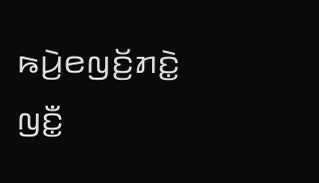ꤒꤣꤧ꤬ꤕꤜꤢꤩ꤬ꤊꤢꤧ꤭ ꤜꤢꤪ꤭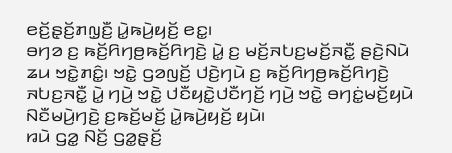ꤕꤢꤩ꤬ꤔ꤫ꤢꤩ꤬ꤊꤜ꤫ꤢꤪ꤬ ꤣꤧ꤭ꤒꤣꤧ꤬ꤟꤢꤩ꤬ ꤕꤢ꤭꤯
ꤋꤚꤤ ꤢ꤬ ꤒꤢꤩ꤬ꤖꤚꤥ꤬ꤒꤢꤩ꤬ꤖꤚꤢꤧ꤬ ꤣꤧ꤭ ꤢ꤬ ꤗꤢꤩ꤬ꤏꤝꤢ꤬ꤗꤢꤩ꤬ꤏꤢꤪ꤭ ꤔꤢꤧ꤬ꤡꤣꤧ ꤘꤣ ꤠꤢꤧ꤭ꤊꤢꤨ꤭꤯ ꤠꤢꤧ꤭ ꤞꤤꤜꤢꤩ꤬ ꤓꤢꤧ꤬ꤚꤣꤧ ꤢ꤬ ꤒꤢꤩ꤬ꤖꤚꤥ꤬ꤒꤢꤩ꤬ꤖꤚꤢꤧ꤬ ꤏꤝꤢ꤬ꤏꤢꤪ꤭ ꤣꤧ꤭ ꤚꤣꤧ꤬ ꤠꤢꤧ꤭ ꤓꤢꤪꤟꤢꤧ꤭ꤓꤢꤪꤚꤢꤩ꤬ ꤚꤣꤧ꤬ ꤠꤢꤧ꤭ ꤋꤚꤢꤦ꤭ꤗꤢꤩ꤬ꤟꤣꤧ ꤡꤢꤪꤗꤣꤧ꤬ꤚꤢꤧ꤬ ꤢ꤬ꤒꤢꤩ꤬ꤗꤢꤩ꤬ ꤣꤧ꤭ꤒꤣꤧ꤬ꤟꤢꤩ꤬ ꤟꤣꤧ꤯
ꤙꤣꤧ ꤞꤤ꤭ ꤡꤢꤩ꤬ ꤞꤤ꤭ꤔ꤫ꤢꤩ꤬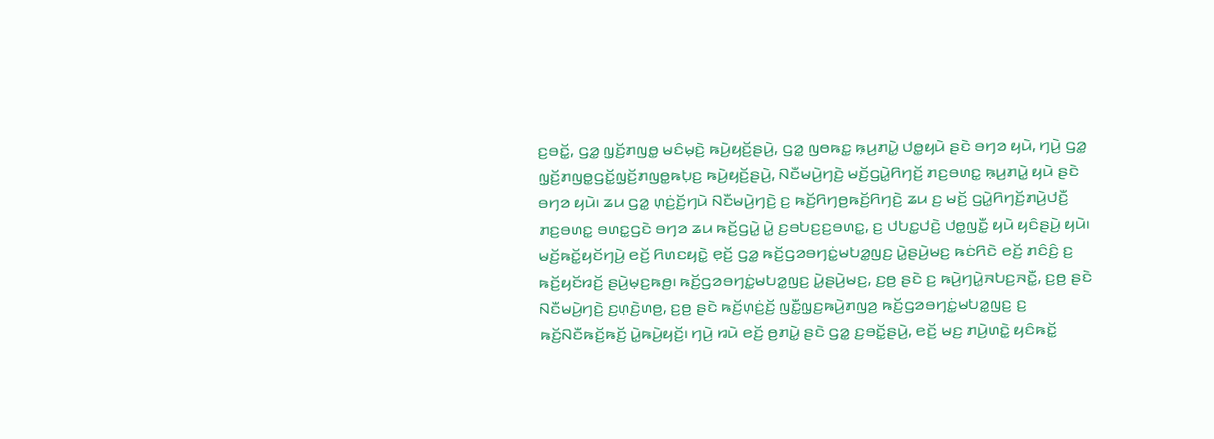ꤢ꤬ꤋꤢꤩ꤭, ꤞꤤ꤭ ꤜ꤫ꤢꤩ꤬ꤊꤜꤥ꤭ ꤗꤢꤨꤗ꤫ꤢꤧ꤬ ꤒꤣꤧ꤬ꤟꤢꤩ꤬ꤔꤣꤧ꤬, ꤞꤤ꤭ ꤜꤥꤒꤢ꤭ ꤒ꤫ꤣ꤬ꤊꤣꤧ꤭ ꤓꤥ꤭ꤟꤣꤧ ꤔꤢꤧ ꤋꤚꤤ ꤟꤣꤧ, ꤚꤣꤧ꤬ ꤞꤤ꤭ ꤜ꤫ꤢꤩ꤬ꤊꤜꤥ꤭ꤞꤢꤩ꤭ꤜ꤫ꤢꤩ꤬ꤊꤜꤥ꤭ꤒꤝ꤫ꤢ꤬ ꤒꤣꤧ꤬ꤟꤢꤩ꤬ꤔꤣꤧ꤬, ꤡꤢꤪꤗꤣꤧ꤬ꤚꤢꤧ꤬ ꤗꤢꤩ꤬ꤞꤣꤧ꤭ꤖꤚꤢꤩ꤬ ꤊꤢ꤬ꤋꤛꤢ꤭ ꤒ꤫ꤣ꤬ꤊꤣꤧ꤭ ꤟꤣꤧ ꤔꤢꤧ ꤋꤚꤤ ꤟꤣꤧ꤯ ꤘꤣ ꤞꤤ꤭ ꤛ꤫ꤢꤦ꤬ꤢꤩ꤬ꤚꤣꤧ ꤡꤢꤪꤗꤣꤧ꤬ꤚꤢꤧ꤬ ꤢ꤬ ꤒꤢꤩ꤬ꤖꤚꤥ꤬ꤒꤢꤩ꤬ꤖꤚꤢꤧ꤬ ꤘꤣ ꤢ꤬ ꤗꤢꤩ꤬ ꤞꤣꤧ꤭ꤖꤚꤢꤩ꤬ꤊꤣꤧ꤬ꤓꤢꤪ꤬ ꤊꤢ꤬ꤋꤛꤢ꤭ ꤋꤛꤢ꤭ꤞꤢꤧ ꤋꤚꤤ ꤘꤣ ꤒꤢꤩ꤬ꤞꤣꤧ꤭ ꤣꤧ꤭ ꤢ꤬ꤋꤝꤢ꤬ꤢ꤬ꤋꤛꤢ꤭, ꤢ꤬ ꤓꤝꤢ꤭ꤓꤢꤧ꤬ ꤓꤥ꤭ꤜꤢꤪ꤭ ꤟꤣꤧ ꤟꤢꤨꤔꤣꤧ꤬ ꤟꤣꤧ꤯
ꤗꤢꤩ꤬ꤒꤢꤩ꤭ꤟꤢꤩꤚꤣꤧ꤬ ꤕꤢꤩ꤬ ꤖꤛꤢꤟꤢꤧ꤭ ꤕ꤫ꤢꤩ꤬ ꤞꤤ꤭ ꤒꤢꤩ꤬ꤞꤤꤋꤚꤢꤦ꤭ꤗꤝꤤ꤭ꤜꤢ꤬ ꤣꤧ꤭ꤔꤣꤧ꤬ꤗꤢ꤬ ꤒꤢꤦꤖꤢꤧ ꤕꤢꤩ꤬ ꤊꤢꤨꤢꤨ꤬ ꤢ꤬ ꤒꤢꤩ꤬ꤟꤢꤩꤙꤢꤩ꤬ ꤔꤣꤧ꤬ꤗ꤫ꤢ꤬ꤒꤥ꤬꤯ ꤒꤢꤩ꤬ꤞꤤꤋꤚꤢꤦ꤭ꤗꤝꤤ꤭ꤜꤢ꤬ ꤣꤧ꤭ꤔꤣꤧ꤬ꤗꤢ꤬, ꤢ꤬ꤥ꤬ ꤔꤢꤧ ꤢ꤬ ꤒꤣꤧ꤬ꤚꤣꤧ꤭ꤏꤝꤢ꤬ꤏꤢꤪ꤭, ꤢ꤬ꤥ꤬ ꤔꤢꤧ ꤡꤢꤪꤗꤣꤧ꤬ꤚꤢꤧ꤬ ꤢ꤬ꤛ꤫ꤢꤧ꤬ꤛꤥ꤬, ꤢ꤬ꤥ꤬ ꤔꤢꤧ ꤒꤢꤩ꤬ꤛ꤫ꤢꤦ꤬ꤢꤩ꤬ ꤜꤢꤪ꤭ꤜ꤫ꤢ꤬ꤒꤣꤧ꤬ꤊꤜꤤ꤬ ꤒꤢꤩ꤬ꤞꤤꤋꤚꤢꤦ꤭ꤗꤝꤤ꤭ꤜꤢ꤬ ꤢ꤬ ꤒꤢꤩ꤬ꤡꤢꤪꤒꤢꤩ꤬ꤒꤢꤩ꤬ ꤣꤧ꤭ꤒꤣꤧ꤬ꤟꤢꤩ꤬꤯ ꤚꤣꤧ꤬ ꤙꤣꤧ ꤕꤢꤩ꤬ ꤥ꤬ꤊꤣꤧ꤭ ꤔꤢꤧ ꤞꤤ꤭ ꤢ꤬ꤋꤢꤩ꤭ꤔꤣꤧ꤬, ꤕꤢꤩ꤬ ꤗꤢ꤬ ꤊꤣꤧ꤬ꤛꤢꤧ꤭ ꤟꤢꤨꤒꤢꤩ꤭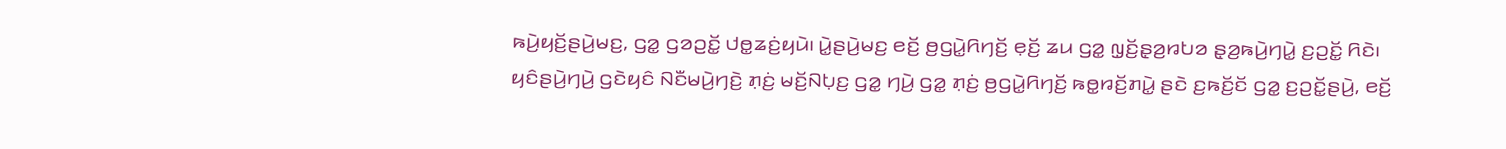ꤒꤣꤧ꤬ꤟꤢꤩ꤬ꤔꤣꤧ꤬ꤗꤢ꤬, ꤞꤤ꤭ ꤞꤤꤑꤢꤩ꤭ ꤓꤥ꤭ꤘꤢꤦ꤬ꤟꤣꤧ꤯ ꤣꤧ꤭ꤔꤣꤧ꤬ꤗꤢ꤬ ꤕꤢꤩ꤬ ꤥ꤬ꤞꤣꤧ꤭ꤖꤚꤢꤩ꤬ ꤕ꤫ꤢꤩ꤬ ꤘꤣ ꤞꤤ꤭ ꤜ꤫ꤢꤩ꤬ꤔ꤫ꤤ꤬ꤙꤝꤤ ꤔ꤫ꤤ꤬ꤒꤣꤧ꤬ꤚꤣꤧ꤭ ꤢ꤬ꤑꤢꤩ꤭ ꤖꤢꤧ꤯
ꤟꤢꤨꤔꤣꤧ꤬ꤚꤣꤧ꤬ ꤞꤢꤧꤟꤢꤨ ꤡꤢꤪꤗꤣꤧ꤬ꤚꤢꤧ꤬ ꤊ꤫ꤢꤦ꤬ ꤗꤢꤩ꤬ꤡꤝ꤫ꤢ꤬ ꤞꤤ꤭ ꤚꤣꤧ꤬ ꤞꤤ꤭ ꤊ꤫ꤢꤦ꤬ ꤥ꤬ꤞꤣꤧ꤭ꤖꤚꤢꤩ꤬ ꤒꤥ꤭ꤙꤢꤩ꤬ꤊꤣꤧ꤭ ꤔꤢꤧ ꤢ꤬ꤒꤢꤩ꤬ꤢꤩ ꤞꤤ꤭ ꤢ꤬ꤑꤢꤩ꤭ꤔꤣꤧ꤬, ꤕꤢꤩ꤬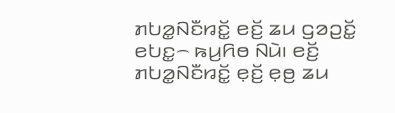ꤊꤝꤤ꤭ꤡꤢꤪꤙꤢꤩ꤭ ꤕꤢꤩ꤬ ꤘꤣ ꤞꤤꤑꤢꤩ꤭ ꤕꤝꤢ꤭꤮ ꤒꤣ꤬ꤖꤥ ꤡꤣꤧ꤯ ꤕꤢꤩ꤬ ꤊꤝꤤ꤭ꤡꤢꤪꤙꤢꤩ꤭ ꤕ꤫ꤢꤩ꤬ ꤕ꤫ꤥ꤬ ꤘꤣ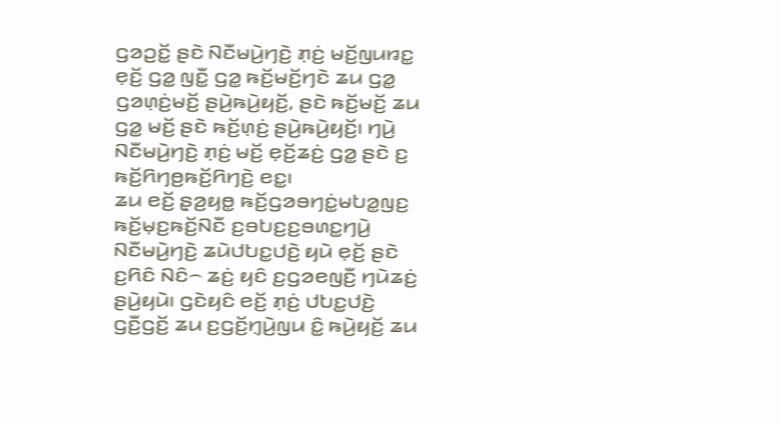ꤞꤤꤑꤢꤩ꤭ ꤔꤢꤧ ꤡꤢꤪꤗꤣꤧ꤬ꤚꤢꤧ꤬ ꤊ꤫ꤢꤦ꤬ ꤗꤢꤩ꤬ꤜꤣꤙꤢ꤭ ꤕ꤫ꤢꤩ꤬ ꤞꤤ꤭ ꤜꤢꤪ꤭ ꤞꤤ꤭ ꤒꤢꤩ꤬ꤗꤢꤩ꤬ꤚꤢꤧ ꤘꤣ ꤞꤤ꤭ ꤞꤤꤛ꤫ꤢꤦ꤬ꤗꤢꤩ꤬ ꤔꤣꤧ꤬ꤒꤣꤧ꤬ꤟꤢꤩ꤬, ꤔꤢꤧ ꤒꤢꤩ꤬ꤗꤢꤩ꤬ ꤘꤣ ꤞꤤ꤭ ꤗꤢꤩ꤬ ꤔꤢꤧ ꤒꤢꤩ꤬ꤛ꤫ꤢꤦ꤬ ꤔꤣꤧ꤬ꤒꤣꤧ꤬ꤟꤢꤩ꤬꤯ ꤚꤣꤧ꤬ ꤡꤢꤪꤗꤣꤧ꤬ꤚꤢꤧ꤬ ꤊ꤫ꤢꤦ꤬ ꤗꤢꤩ꤬ ꤕ꤫ꤢꤩ꤬ꤘꤢꤦ꤬ ꤞꤤ꤭ ꤔꤢꤧ ꤢ꤬ ꤒꤢꤩ꤬ꤖꤚꤥ꤬ꤒꤢꤩ꤬ꤖꤚꤢꤧ꤬ ꤕꤢ꤭꤯
ꤘꤣ ꤕꤢꤩ꤬ ꤔ꤫ꤤ꤬ꤟꤥ꤭ ꤒꤢꤩ꤬ꤞꤤꤋꤚꤢꤦ꤭ꤗꤝꤤ꤭ꤜꤢ꤬ ꤒꤢꤩ꤬ꤗ꤫ꤢ꤬ꤒꤢꤩ꤬ꤡꤢꤪ ꤢ꤬ꤋꤝꤢ꤬ꤢ꤬ꤋꤛꤢ꤭ꤚꤣꤧ꤬ ꤡꤢꤪꤗꤣꤧ꤬ꤚꤢꤧ꤬ ꤘꤣꤧꤓꤝꤢ꤭ꤓꤢꤧ꤬ ꤟꤣꤧ ꤕ꤫ꤢꤩ꤬ ꤔꤢꤧ ꤢ꤬ꤖꤢꤨ ꤡꤢꤨ꤮ ꤘꤢꤦ꤬ ꤟꤢꤨ ꤢ꤬ꤞꤤꤕꤜꤢꤪ꤬ ꤚꤣꤧꤘꤢꤦ꤬ ꤔꤣꤧ꤬ꤟꤣꤧ꤯ ꤞꤢꤧꤟꤢꤨ ꤕꤢꤩ꤬ ꤊ꤫ꤢꤦ꤬ ꤓꤝꤢ꤭ꤓꤢꤧ꤬ ꤞꤢꤪ꤬ꤞꤢꤩ꤬ ꤘꤣ ꤢ꤬ꤞꤢꤩ꤬ꤚ꤫ꤣꤧ꤬ꤜꤣ ꤢꤨ꤭ ꤒꤣꤧ꤬ꤟꤢꤩ꤬ ꤘꤣ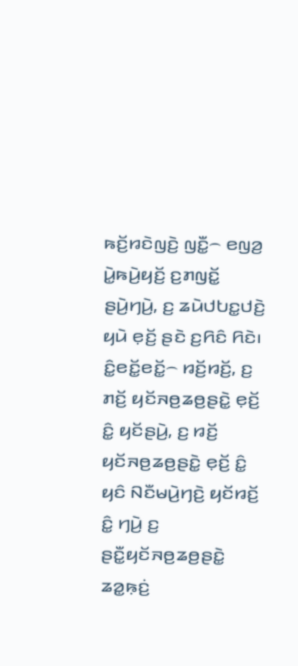ꤒꤢꤩ꤬ꤙꤢꤧꤜꤢꤧ꤬ ꤜꤢꤪ꤭꤮ ꤕꤜꤤ꤬ ꤣꤧ꤭ꤒꤣꤧ꤬ꤟꤢꤩ꤬ ꤢ꤬ꤊꤜꤢꤩ꤭ ꤔꤣꤧ꤬ꤚꤣꤧ꤬, ꤢ꤬ ꤘꤣꤧꤓꤝꤢ꤭ꤓꤢꤧ꤬ ꤟꤣꤧ ꤕ꤫ꤢꤩ꤬ ꤔꤢꤧ ꤢ꤬ꤖꤢꤨ ꤖꤢꤧ꤯
ꤢꤨ꤭ꤕꤢꤩ꤭ꤕꤢꤩ꤭꤮ ꤙꤢꤩ꤬ꤙꤢꤩ꤬, ꤢ꤬ ꤊꤢꤩ꤬ ꤟꤢꤩꤏꤥ꤬ꤘꤥ꤬ꤔꤢꤧ꤭ ꤕ꤫ꤢꤩ꤬ ꤢꤨ꤭ ꤟꤢꤩꤔꤣꤧ꤬, ꤢ꤬ ꤙꤢꤩ꤬ ꤟꤢꤩꤏꤥ꤬ꤘꤥ꤬ꤔꤢꤧ꤭ ꤕ꤫ꤢꤩ꤬ ꤢꤨ꤭ ꤟꤢꤨ ꤡꤢꤪꤗꤣꤧ꤬ꤚꤢꤧ꤬ ꤟꤢꤩꤙꤢꤩ꤬ ꤢꤨ꤭ ꤚꤣꤧ꤬ ꤢ꤬ ꤔꤢꤪ꤭ꤟꤢꤩꤏꤥ꤬ꤘꤥ꤬ꤔꤢꤧ꤭ ꤘꤤ꤭ꤒ꤫ꤢꤦ꤬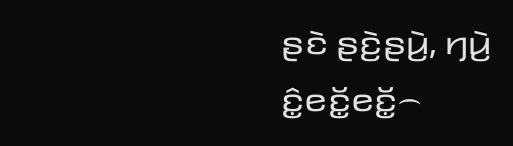ꤔꤢꤧ ꤔꤢꤧ꤬ꤔꤣꤧ꤬, ꤚꤣꤧ꤬ ꤢꤨ꤭ꤕꤢꤩ꤭ꤕꤢꤩ꤭꤮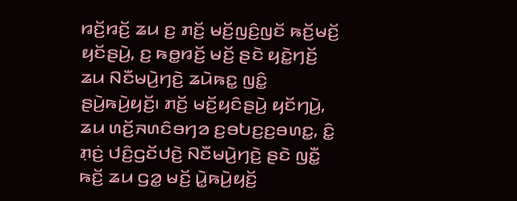ꤙꤢꤩ꤬ꤙꤢꤩ꤬ ꤘꤣ ꤢ꤬ ꤊꤢꤩ꤬ ꤗꤢꤩ꤬ꤜꤢꤨ꤬ꤜꤢꤩ ꤒꤢꤩ꤬ꤗꤢꤩ꤬ ꤟꤢꤩꤔꤣꤧ꤬, ꤢ꤬ ꤒꤥ꤭ꤙꤢꤩ꤬ ꤗꤢꤩ꤬ ꤔꤢꤧ ꤟꤢꤧ꤭ꤚꤢꤩ꤬ ꤘꤣ ꤡꤢꤪꤗꤣꤧ꤬ꤚꤢꤧ꤬ ꤘꤣꤧꤒꤢ꤭ ꤜꤢꤨ꤭ ꤔꤣꤧ꤬ꤒꤣꤧ꤬ꤟꤢꤩ꤬꤯ ꤊꤢꤩ꤬ ꤗꤢꤩ꤬ꤟꤢꤨꤔꤣꤧ꤬ ꤟꤢꤩꤚꤣꤧ꤬, ꤘꤣ ꤛꤢꤩ꤬ꤏꤛꤢꤨꤋꤚꤤ ꤢ꤬ꤋꤝꤢ꤬ꤢ꤬ꤋꤛꤢ꤭, ꤢꤨ꤭ ꤊ꤫ꤢꤦ꤬ ꤓꤢꤨ꤬ꤞꤢꤩꤓꤢꤧ꤬ ꤡꤢꤪꤗꤣꤧ꤬ꤚꤢꤧ꤬ ꤔꤢꤧ ꤜꤢꤪ꤭ ꤒꤢꤩ꤬ ꤘꤣ ꤞꤤ꤭ ꤗꤢꤩ꤬ ꤣꤧ꤭ꤒꤣꤧ꤬ꤟꤢꤩ꤬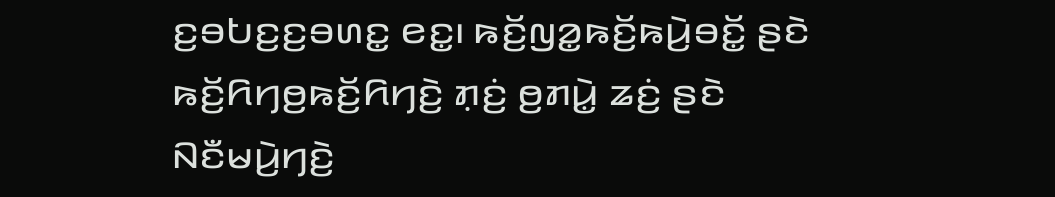ꤢ꤬ꤋꤝꤢ꤬ꤢ꤬ꤋꤛꤢ꤭ ꤕꤢ꤭꤯ ꤒꤢꤩ꤬ꤜꤤ꤭ꤒꤢꤩ꤬ꤒꤣꤧ꤬ꤋꤢꤩ꤭ ꤔꤢꤧ ꤒꤢꤩ꤬ꤖꤚꤥ꤬ꤒꤢꤩ꤬ꤖꤚꤢꤧ꤬ ꤊ꤫ꤢꤦ꤬ ꤥ꤬ꤊꤣꤧ꤭ ꤘꤢꤦ꤬ ꤔꤢꤧ ꤡꤢꤪꤗꤣꤧ꤬ꤚꤢꤧ꤬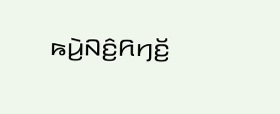ꤒꤣꤧ꤬ꤡꤢꤨ꤬ꤖꤚꤢꤩ꤬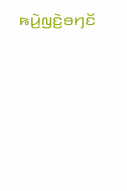ꤒꤣꤧ꤬ꤜꤢꤧ꤬ꤋꤚꤢꤩ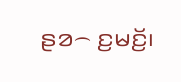ꤔꤤ꤮ ꤢ꤬ꤗꤢꤩ꤬꤯